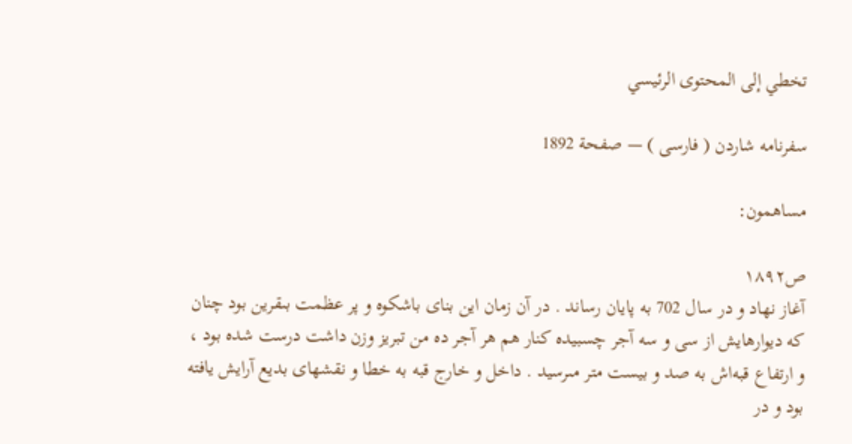تخطي إلى المحتوى الرئيسي

سفرنامه شاردن ( فارسى ) — صفحة 1892

مساهمون:

ص١٨٩٢
آغاز نهاد و در سال 702 به پايان رساند . در آن زمان اين بناى باشكوه و پر عظمت بىقرين بود چنان كه ديوارهايش از سى و سه آجر چسبيده كنار هم هر آجر ده من تبريز وزن داشت درست شده بود ، و ارتفاع قبه‌اش به صد و بيست متر مىرسيد . داخل و خارج قبه به خطا و نقشهاى بديع آرايش يافته بود و در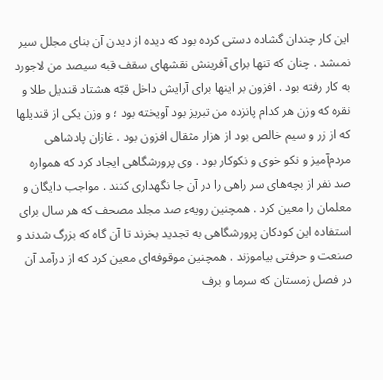اين كار چندان گشاده دستى كرده بود كه ديده از ديدن آن بناى مجلل سير نمىشد . چنان كه تنها براى آفرينش نقشهاى سقف قبه سيصد من لاجورد به كار رفته بود . افزون بر اينها براى آرايش داخل قبّه هشتاد قنديل طلا و نقره كه وزن هر كدام پانزده من تبريز بود آويخته بود ؛ و وزن يكى از قنديلها كه از زر و سيم خالص بود از هزار مثقال افزون بود . غازان پادشاهى مردم‌آميز و نكو خوى و نكوكار بود . وى پرورشگاهى ايجاد كرد كه همواره صد نفر از بچه‌هاى سر راهى را در آن جا نگهدارى كنند . مواجب دايگان و معلمان را معين كرد . همچنين رويهء صد مجلد مصحف كه هر سال براى استفاده اين كودكان پرورشگاهى به تجديد بخرند تا آن گاه كه بزرگ شدند و صنعت و حرفتى بياموزند . همچنين موقوفه‌اى معين كرد كه از درآمد آن در فصل زمستان كه سرما و برف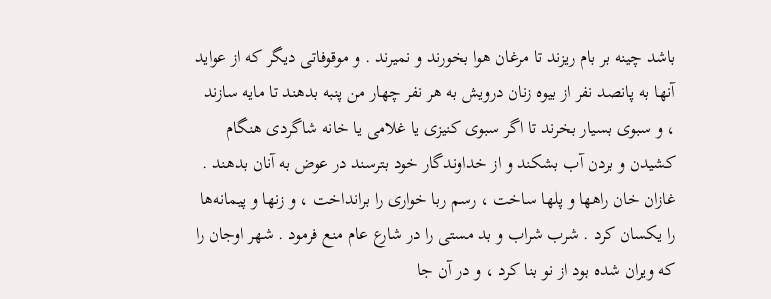باشد چينه بر بام ريزند تا مرغان هوا بخورند و نميرند . و موقوفاتى ديگر كه از عوايد آنها به پانصد نفر از بيوه زنان درويش به هر نفر چهار من پنبه بدهند تا مايه سازند ، و سبوى بسيار بخرند تا اگر سبوى كنيزى يا غلامى يا خانه شاگردى هنگام كشيدن و بردن آب بشكند و از خداوندگار خود بترسند در عوض به آنان بدهند . غازان خان راهها و پلها ساخت ، رسم ربا خوارى را برانداخت ، و زنها و پيمانه‌ها را يكسان كرد . شرب شراب و بد مستى را در شارع عام منع فرمود . شهر اوجان را كه ويران شده بود از نو بنا كرد ، و در آن جا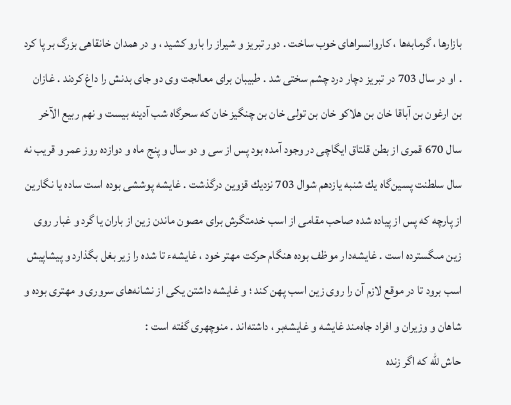بازارها ، گرمابه‌ها ، كاروانسراهاى خوب ساخت . دور تبريز و شيراز را بارو كشيد ، و در همدان خانقاهى بزرگ بر پا كرد . او در سال 703 در تبريز دچار درد چشم سختى شد . طبيبان براى معالجت وى دو جاى بدنش را داغ كردند . غازان بن ارغون بن آباقا خان بن هلاكو خان بن تولى خان بن چنگيز خان كه سحرگاه شب آدينه بيست و نهم ربيع الآخر سال 670 قمرى از بطن قلتاق ايگاچى در وجود آمده بود پس از سى و دو سال و پنج ماه و دوازده روز عمر و قريب نه سال سلطنت پسين‌گاه يك شنبه يازدهم شوال 703 نزديك قزوين درگذشت . غايشه پوششى بوده است ساده يا نگارين از پارچه كه پس از پياده شده صاحب مقامى از اسب خدمتگرش براى مصون ماندن زين از باران يا گرد و غبار روى زين مىگسترده است . غايشه‌دار موظف بوده هنگام حركت مهتر خود ، غايشهء تا شده را زير بغل بگذارد و پيشاپيش اسب برود تا در موقع لازم آن را روى زين اسب پهن كند ؛ و غايشه داشتن يكى از نشانه‌هاى سرورى و مهترى بوده و شاهان و وزيران و افراد جاه‌مند غايشه و غايشه‌بر ، داشته‌اند . منوچهرى گفته است :
حاش للّه كه اگر زنده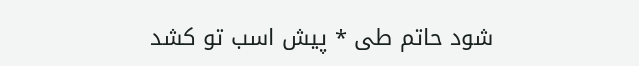شود حاتم طى * پيش اسب تو كشد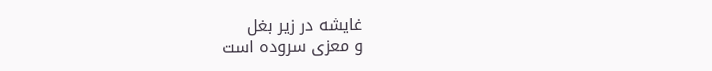غايشه در زير بغل
و معزى سروده است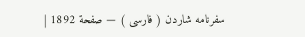سفرنامه شاردن ( فارسى ) — صفحة 1892 |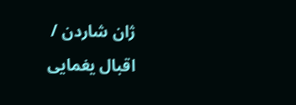ژان شاردن / اقبال يغمايى